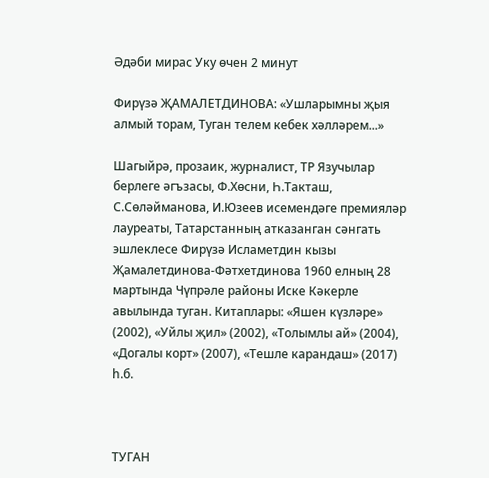Әдәби мирас Уку өчен 2 минут

Фирүзә ҖАМАЛЕТДИНОВА: «Ушларымны җыя алмый торам, Туган телем кебек хәлләрем...»

Шагыйрә, прозаик, журналист, ТР Язучылар берлеге әгъзасы, Ф.Хөсни, Һ.Такташ, С.Сөләйманова, И.Юзеев исемендәге премияләр лауреаты, Татарстанның атказанган сәнгать эшлеклесе Фирүзә Исламетдин кызы Җамалетдинова-Фәтхетдинова 1960 елның 28 мартында Чүпрәле районы Иске Кәкерле авылында туган. Китаплары: «Яшен күзләре» (2002), «Уйлы җил» (2002), «Толымлы ай» (2004), «Догалы корт» (2007), «Тешле карандаш» (2017) һ.б.



ТУГАН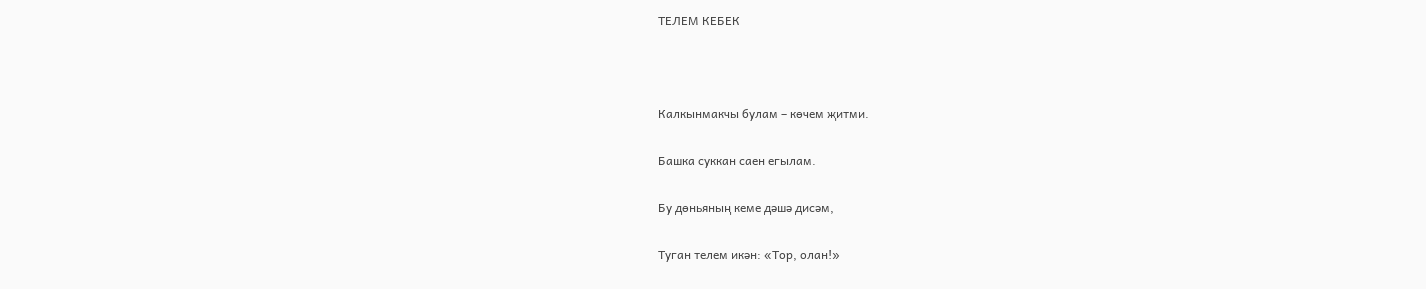ТЕЛЕМ КЕБЕК



Калкынмакчы булам – көчем җитми.

Башка суккан саен егылам.

Бу дөньяның кеме дәшә дисәм,

Туган телем икән: «Тор, олан!»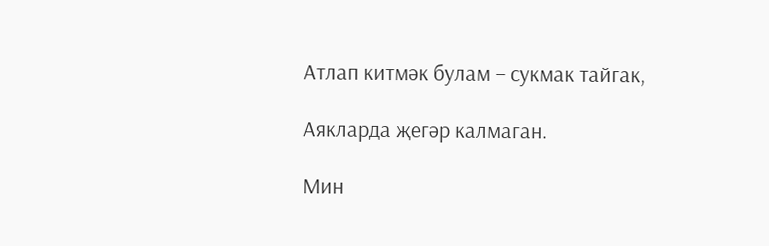Атлап китмәк булам – сукмак тайгак,

Аякларда җегәр калмаган.

Мин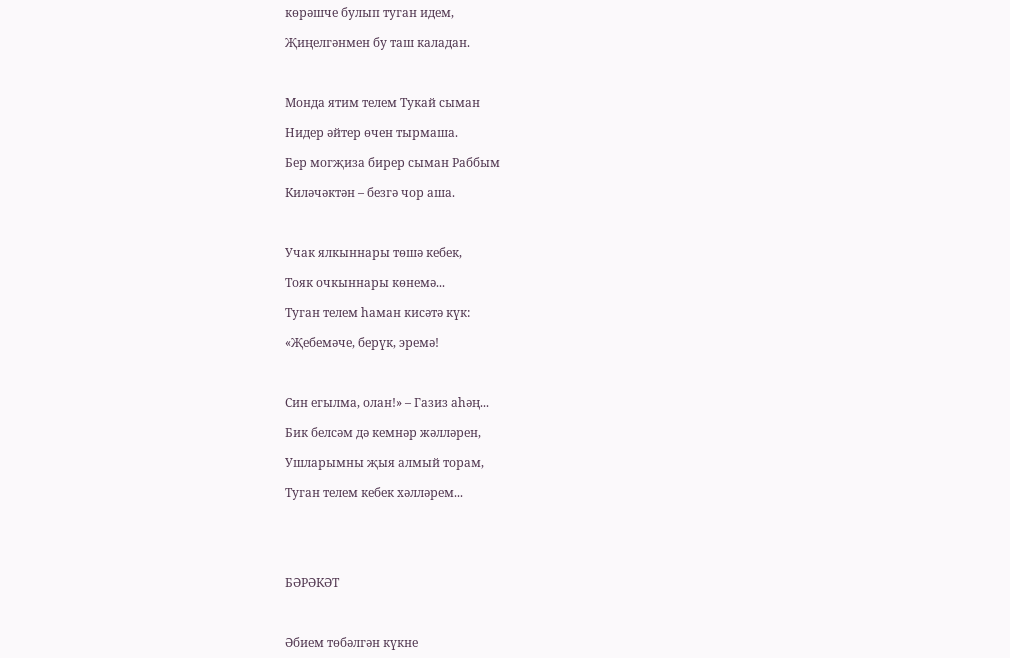көрәшче булып туган идем,

Җиңелгәнмен бу таш каладан.



Монда ятим телем Тукай сыман

Нидер әйтер өчен тырмаша.

Бер могҗиза бирер сыман Раббым

Киләчәктән – безгә чор аша.



Учак ялкыннары төшә кебек,

Тояк очкыннары көнемә...

Туган телем һаман кисәтә күк:

«Җебемәче, берүк, эремә!



Син егылма, олан!» – Газиз аһәң...

Бик белсәм дә кемнәр жәлләрен,

Ушларымны җыя алмый торам,

Туган телем кебек хәлләрем...





БӘРӘКӘТ



Әбием төбәлгән күкне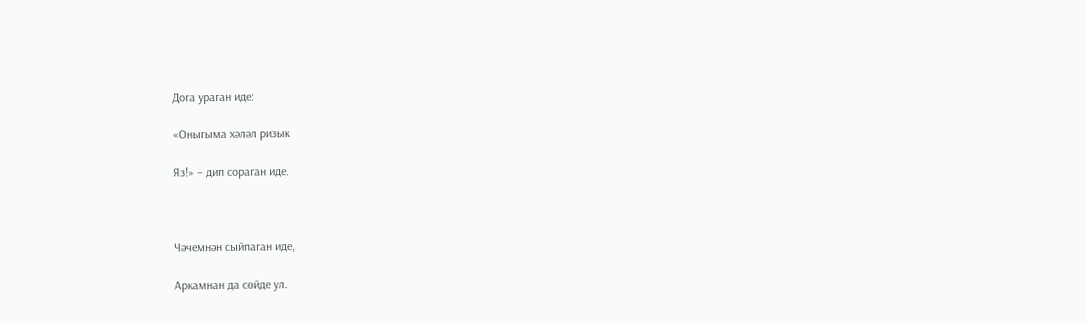Дога ураган иде:

«Оныгыма хәләл ризык

Яз!» – дип сораган иде.



Чәчемнән сыйпаган иде,

Аркамнан да сөйде ул.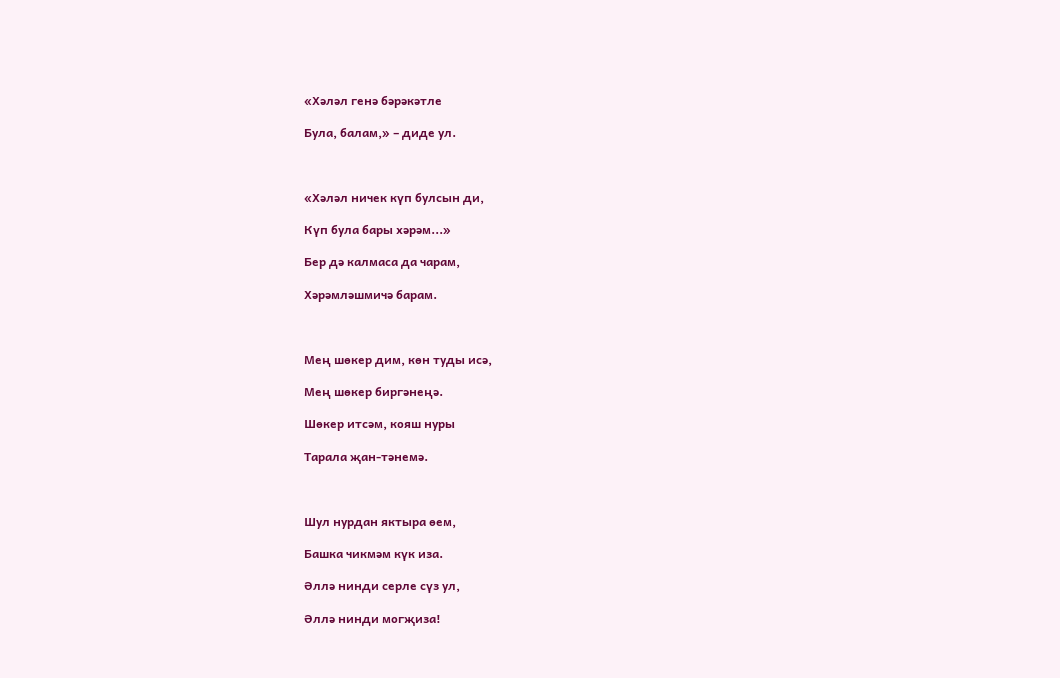«Хәләл генә бәрәкәтле

Була, балам,» – диде ул.



«Хәләл ничек күп булсын ди,

Күп була бары хәрәм...»

Бер дә калмаса да чарам,

Хәрәмләшмичә барам.



Мең шөкер дим, көн туды исә,

Мең шөкер биргәнеңә.

Шөкер итсәм, кояш нуры

Тарала җан-тәнемә.



Шул нурдан яктыра өем,

Башка чикмәм күк иза.

Әллә нинди серле сүз ул,

Әллә нинди могҗиза!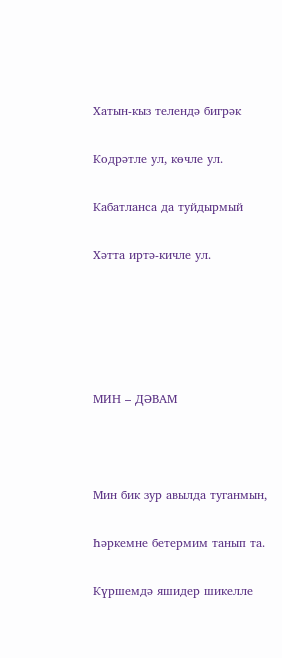Хатын-кыз телендә бигрәк

Кодрәтле ул, көчле ул.

Кабатланса да туйдырмый

Хәтта иртә-кичле ул.





МИН – ДӘВАМ



Мин бик зур авылда туганмын,

Һәркемне бетермим танып та.

Күршемдә яшидер шикелле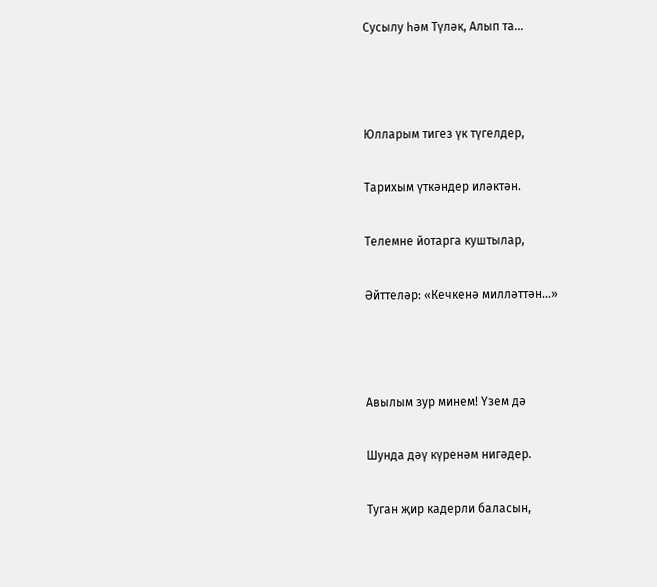Сусылу һәм Түләк, Алып та...



Юлларым тигез үк түгелдер,

Тарихым үткәндер иләктән.

Телемне йотарга куштылар,

Әйттеләр: «Кечкенә милләттән...»



Авылым зур минем! Үзем дә

Шунда дәү күренәм нигәдер.

Туган җир кадерли баласын,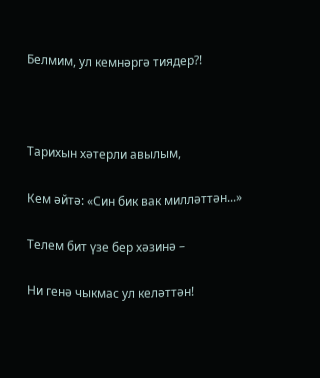Белмим, ул кемнәргә тиядер?!



Тарихын хәтерли авылым,

Кем әйтә: «Син бик вак милләттән...»

Телем бит үзе бер хәзинә –

Ни генә чыкмас ул келәттән!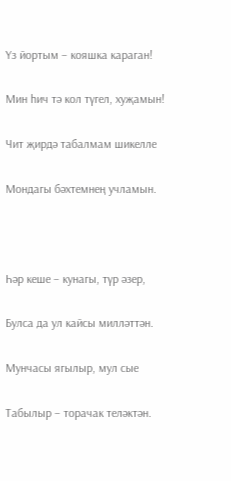Үз йортым – кояшка караган!

Мин һич тә кол түгел, хуҗамын!

Чит җирдә табалмам шикелле

Мондагы бәхтемнең учламын.



Һәр кеше – кунагы, түр әзер,

Булса да ул кайсы милләттән.

Мунчасы ягылыр, мул сые

Табылыр – торачак теләктән.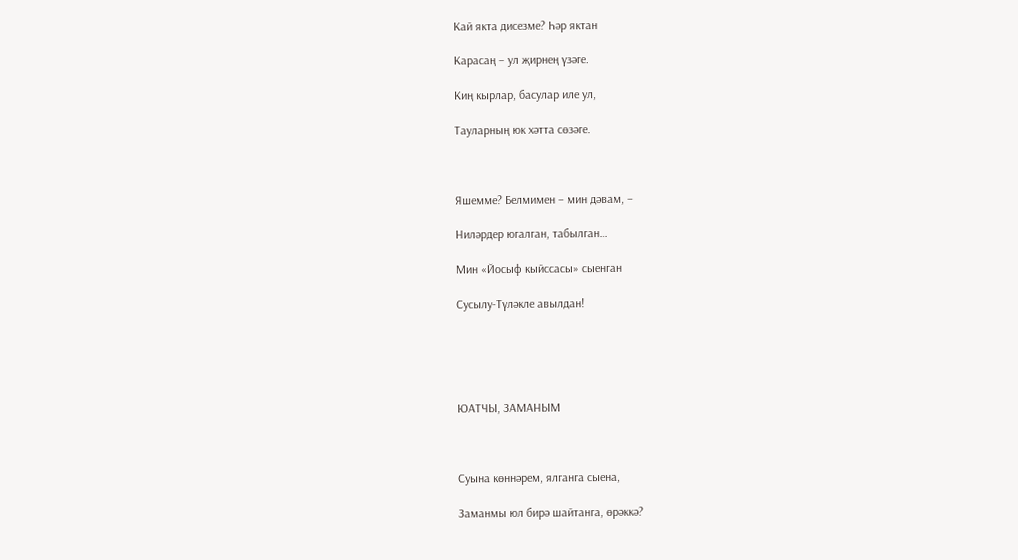Кай якта дисезме? Һәр яктан

Карасаң – ул җирнең үзәге.

Киң кырлар, басулар иле ул,

Тауларның юк хәтта сөзәге.



Яшемме? Белмимен – мин дәвам, –

Ниләрдер югалган, табылган…

Мин «Йосыф кыйссасы» сыенган

Сусылу-Түләкле авылдан!





ЮАТЧЫ, ЗАМАНЫМ



Суына көннәрем, ялганга сыена,

Заманмы юл бирә шайтанга, өрәккә?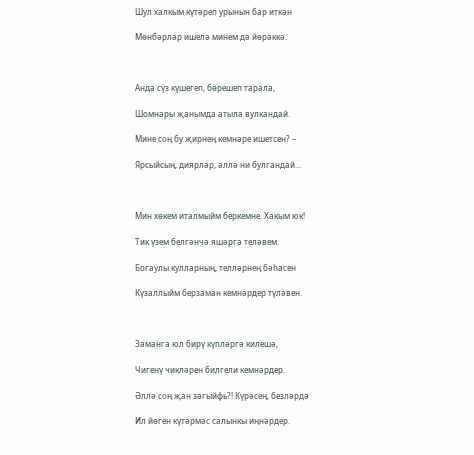Шул халкым күтәреп урынын бар иткән

Мөнбәрләр ишелә минем дә йөрәккә.



Анда сүз күшегеп, бөрешеп тарала,

Шомнары җанымда атыла вулкандай.

Мине соң бу җирнең кемнәре ишетсен? –

Ярсыйсың, диярләр, әллә ни булгандай...



Мин хөкем италмыйм беркемне. Хакым юк!

Тик үзем белгәнчә яшәргә теләвем.

Богаулы кулларның, телләрнең бәһасен

Күзаллыйм берзаман кемнәрдер түләвен.



Заманга юл бирү күпләргә килешә,

Чигенү чикләрен билгели кемнәрдер.

Әллә соң җан зәгыйфь?! Күрәсең, безләрдә

Ил йөген күтәрмәс салынкы иңнәрдер.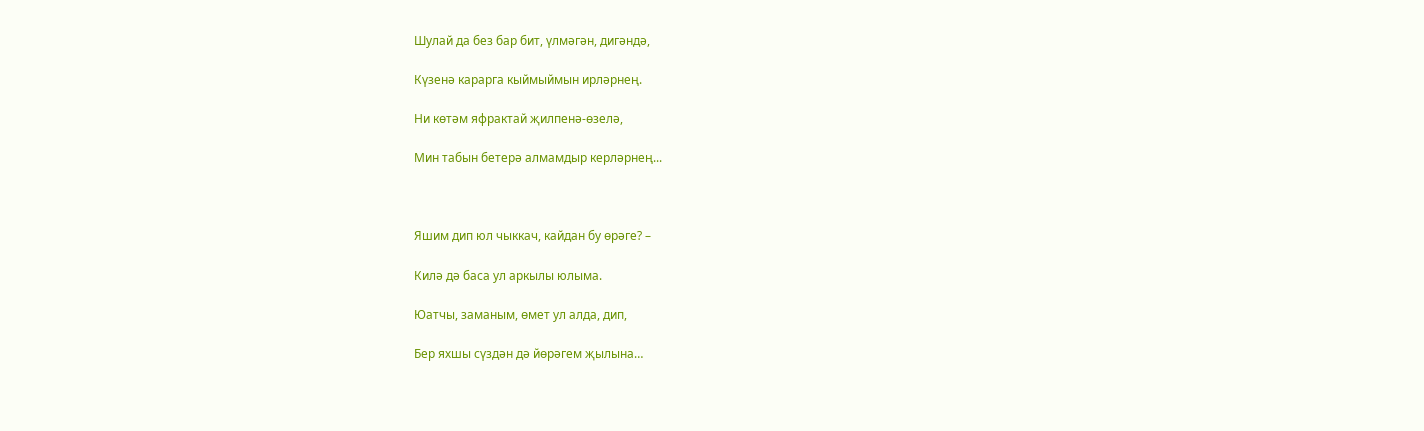Шулай да без бар бит, үлмәгән, дигәндә,

Күзенә карарга кыймыймын ирләрнең.

Ни көтәм яфрактай җилпенә-өзелә,

Мин табын бетерә алмамдыр керләрнең...



Яшим дип юл чыккач, кайдан бу өрәге? –

Килә дә баса ул аркылы юлыма.

Юатчы, заманым, өмет ул алда, дип,

Бер яхшы сүздән дә йөрәгем җылына…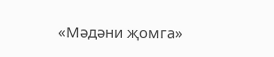«Мәдәни җомга»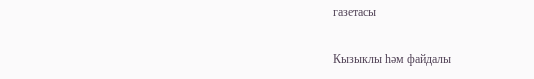газетасы

Кызыклы һәм файдалы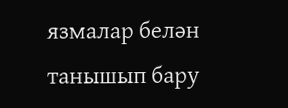язмалар белән танышып бару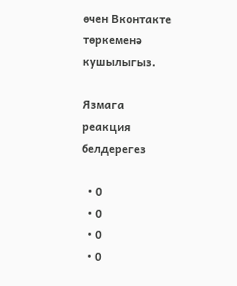өчен Вконтакте төркеменә кушылыгыз.

Язмага реакция белдерегез

  • 0
  • 0
  • 0
  • 0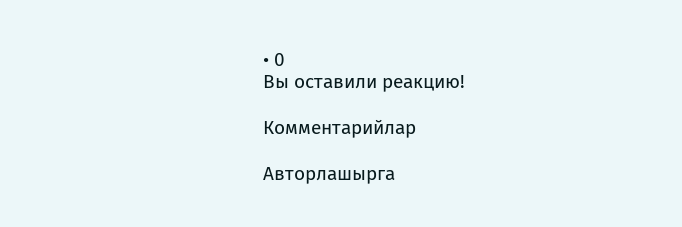• 0
Вы оставили реакцию!

Комментарийлар

Авторлашырга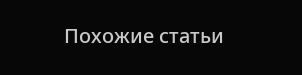Похожие статьи